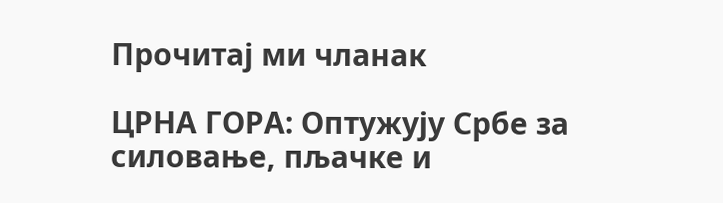Прочитај ми чланак

ЦРНА ГОРА: Оптужују Србе за силовање, пљачке и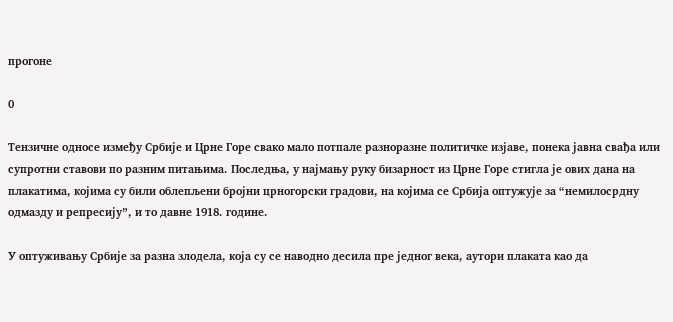прогоне

0

Тензичне односе између Србије и Црне Горе свако мало потпале разноразне политичке изјаве, понека јавна свађа или супротни ставови по разним питањима. Последња, у најмању руку бизарност из Црне Горе стигла је ових дана на плакатима, којима су били облепљени бројни црногорски градови, на којима се Србија оптужује за “немилосрдну одмазду и репресију”, и то давне 1918. године.

У оптуживању Србије за разна злодела, која су се наводно десила пре једног века, аутори плаката као да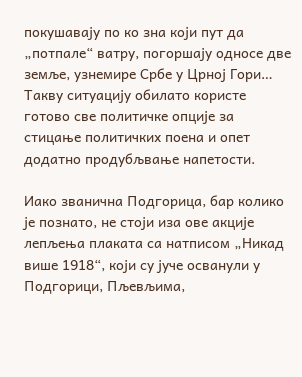покушавају по ко зна који пут да „потпале“ ватру, погоршају односе две земље, узнемире Србе у Црној Гори… Такву ситуацију обилато користе готово све политичке опције за стицање политичких поена и опет додатно продубљвање напетости.

Иако званична Подгорица, бар колико је познато, не стоји иза ове акције лепљења плаката са натписом „Никад више 1918“, који су јуче осванули у Подгорици, Пљевљима,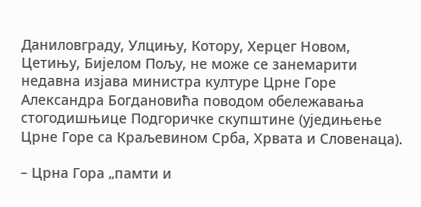Даниловграду, Улцињу, Котору, Херцег Новом, Цетињу, Бијелом Пољу, не може се занемарити недавна изјава министра културе Црне Горе Александра Богдановића поводом обележавања стогодишњице Подгоричке скупштине (уједињење Црне Горе са Краљевином Срба, Хрвата и Словенаца).

– Црна Гора „памти и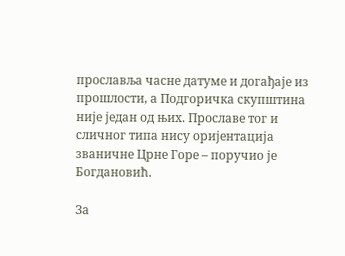прославља часне датуме и догађаје из прошлости, а Подгоричка скупштина није један од њих. Прославе тог и сличног типа нису оријентација званичне Црне Горе – поручио је Богдановић.

За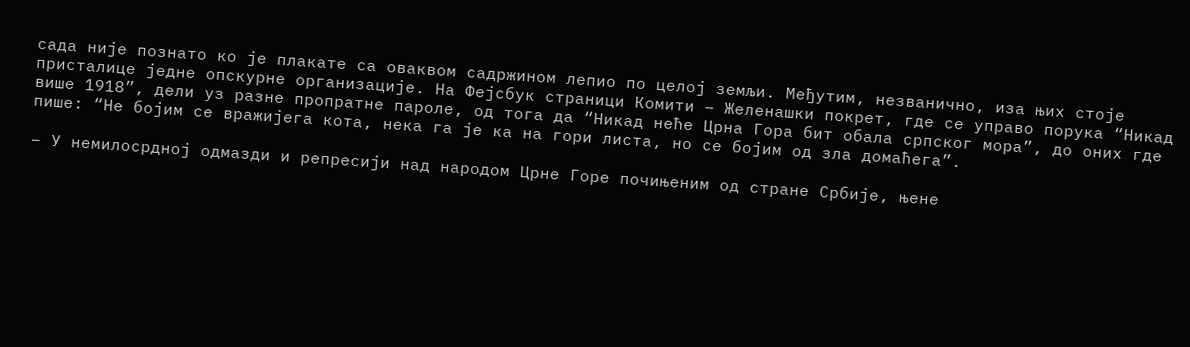сада није познато ко је плакате са оваквом садржином лепио по целој земљи. Међутим, незванично, иза њих стоје присталице једне опскурне организације. На Фејсбук страници Комити – Желенашки покрет, где се управо порука “Никад више 1918”, дели уз разне пропратне пароле, од тога да “Никад неће Црна Гора бит обала српског мора”, до оних где пише: “Не бојим се вражијега кота, нека га је ка на гори листа, но се бојим од зла домаћега”.

– У немилосрдној одмазди и репресији над народом Црне Горе почињеним од стране Србије, њене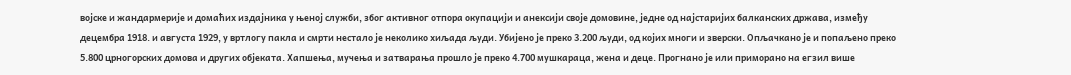војске и жандармерије и домаћих издајника у њеној служби, због активног отпора окупацији и анексији своје домовине, једне од најстаријих балканских држава, између децембра 1918. и августа 1929, у вртлогу пакла и смрти нестало је неколико хиљада људи. Убијено је преко 3.200 људи, од којих многи и зверски. Опљачкано је и попаљено преко 5.800 црногорских домова и других објеката. Хапшења, мучења и затварања прошло је преко 4.700 мушкараца, жена и деце. Прогнано је или приморано на егзил више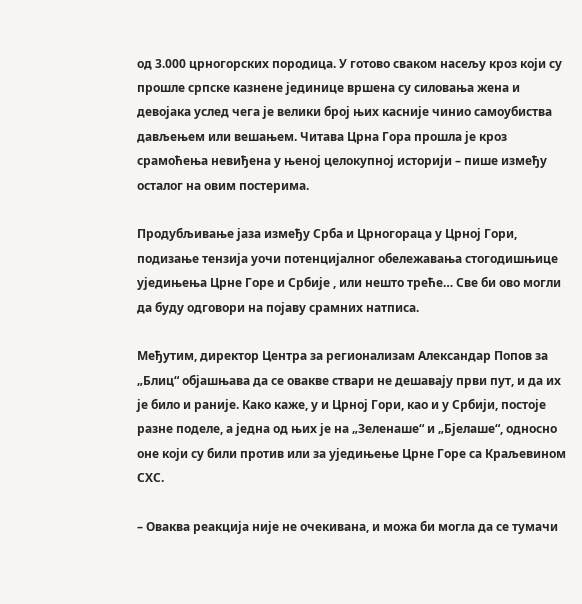од 3.000 црногорских породица. У готово сваком насељу кроз који су прошле српске казнене јединице вршена су силовања жена и девојака услед чега је велики број њих касније чинио самоубиства дављењем или вешањем. Читава Црна Гора прошла је кроз срамоћења невиђена у њеној целокупној историји – пише између осталог на овим постерима.

Продубљивање јаза између Срба и Црногораца у Црној Гори, подизање тензија уочи потенцијалног обележавања стогодишњице уједињења Црне Горе и Србије , или нешто треће… Све би ово могли да буду одговори на појаву срамних натписа.

Међутим, директор Центра за регионализам Александар Попов за „Блиц“ објашњава да се овакве ствари не дешавају први пут, и да их је било и раније. Како каже, у и Црној Гори, као и у Србији, постоје разне поделе, а једна од њих је на „Зеленаше“ и „Бјелаше“, односно оне који су били против или за уједињење Црне Горе са Краљевином СХС.

– Оваква реакција није не очекивана, и можа би могла да се тумачи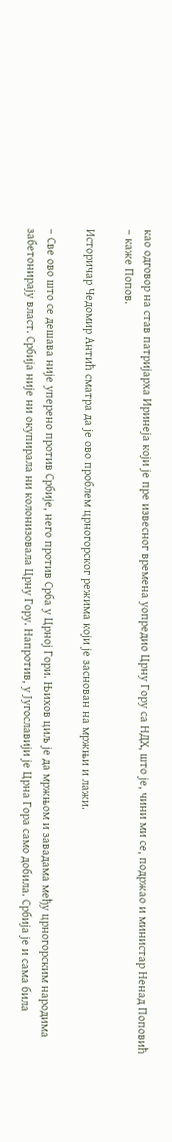као одговор на став патријарха Иринеја који је пре извесног времена уопредио Црну Гору са НДХ, што је, чини ми се, подржао и министар Ненад Поповић – каже Попов.

Историчар Чедомир Антић сматра да је ово проблем црногорског режима који је заснован на мржњи и лажи.

– Све ово што се дешава није уперено против Србије, него против Срба у Црној Гори. Њихов циљ је да мржњом и завадама међу црногорским народима забетонирају власт. Србија није ни окупирала ни колонизовала Црну Гору. Напротив, у Југославији је Црна Гора само добила. Србија је и сама била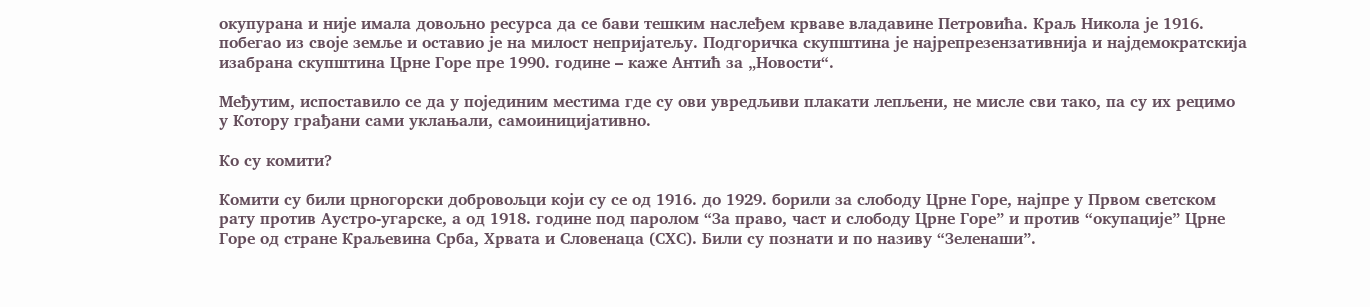окупурана и није имала довољно ресурса да се бави тешким наслеђем крваве владавине Петровића. Краљ Никола је 1916. побегао из своје земље и оставио је на милост непријатељу. Подгоричка скупштина је најрепрезензативнија и најдемократскија изабрана скупштина Црне Горе пре 1990. године – каже Антић за „Новости“.

Међутим, испоставило се да у појединим местима где су ови увредљиви плакати лепљени, не мисле сви тако, па су их рецимо у Котору грађани сами уклањали, самоиницијативно.

Ко су комити?

Комити су били црногорски добровољци који су се од 1916. до 1929. борили за слободу Црне Горе, најпре у Првом светском рату против Аустро-угарске, а од 1918. године под паролом “За право, част и слободу Црне Горе” и против “окупације” Црне Горе од стране Краљевина Срба, Хрвата и Словенаца (СХС). Били су познати и по називу “Зеленаши”.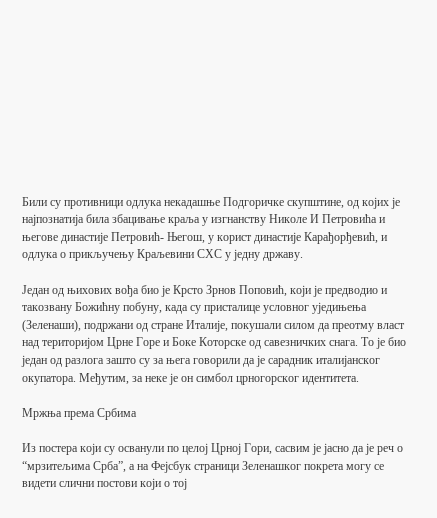Били су противници одлука некадашње Подгоричке скупштине, од којих је најпознатија била збацивање краља у изгнанству Николе И Петровића и његове династије Петровић- Његош, у корист династије Карађорђевић, и одлука о прикључењу Краљевини СХС у једну државу.

Један од њихових вођа био је Крсто Зрнов Поповић, који је предводио и такозвану Божићну побуну, када су присталице условног уједињења (Зеленаши), подржани од стране Италије, покушали силом да преотму власт над територијом Црне Горе и Боке Которске од савезничких снага. То је био један од разлога зашто су за њега говорили да је сарадник италијанског окупатора. Међутим, за неке је он симбол црногорског идентитета.

Мржња према Србима

Из постера који су осванули по целој Црној Гори, сасвим је јасно да је реч о “мрзитељима Срба”, а на Фејсбук страници Зеленашког покрета могу се видети слични постови који о тој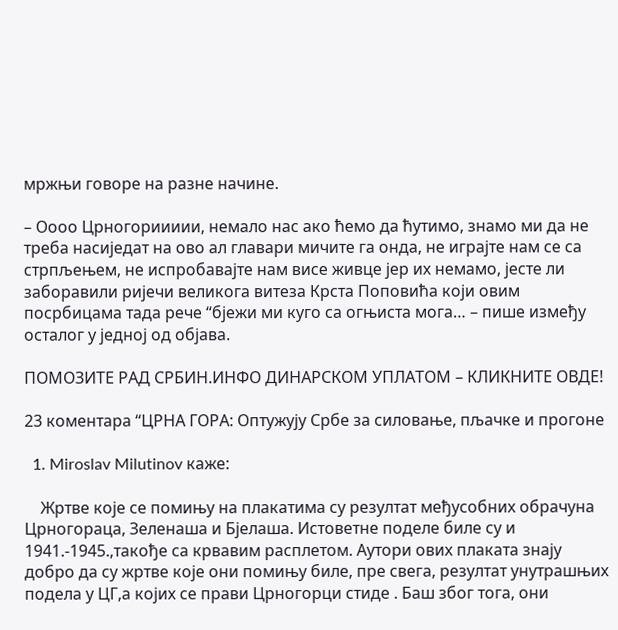мржњи говоре на разне начине.

– Оооо Црногориииии, немало нас ако ћемо да ћутимо, знамо ми да не треба насиједат на ово ал главари мичите га онда, не играјте нам се са стрпљењем, не испробавајте нам висе живце јер их немамо, јесте ли заборавили ријечи великога витеза Крста Поповића који овим посрбицама тада рече “бјежи ми куго са огњиста мога… – пише између осталог у једној од објава.

ПОМОЗИТЕ РАД СРБИН.ИНФО ДИНАРСКОМ УПЛАТОМ – КЛИКНИТЕ ОВДЕ!

23 коментара “ЦРНА ГОРА: Оптужују Србе за силовање, пљачке и прогоне

  1. Miroslav Milutinov каже:

    Жртве које се помињу на плакатима су резултат међусобних обрачуна Црногораца, Зеленаша и Бјелаша. Истоветне поделе биле су и 1941.-1945.,такође са крвавим расплетом. Аутори ових плаката знају добро да су жртве које они помињу биле, пре свега, резултат унутрашњих подела у ЦГ,а којих се прави Црногорци стиде . Баш због тога, они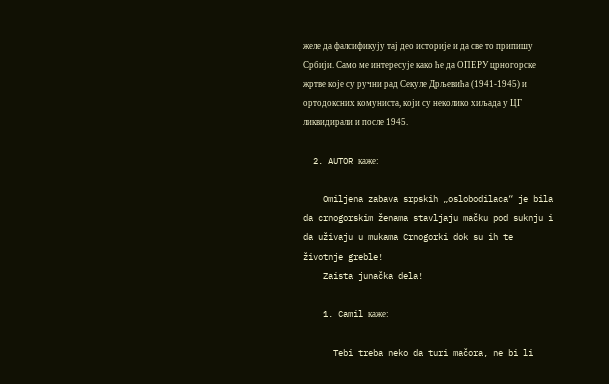желе да фалсификују тај део историје и да све то припишу Србији. Само ме интересује како ће да ОПЕРУ црногорске жртве које су ручни рад Секуле Дрљевића (1941-1945) и ортодоксних комуниста, који су неколико хиљада у ЦГ ликвидирали и после 1945.

  2. AUTOR каже:

    Omiljena zabava srpskih „oslobodilaca“ je bila da crnogorskim ženama stavljaju mačku pod suknju i da uživaju u mukama Crnogorki dok su ih te životnje greble!
    Zaista junačka dela!

    1. Camil каже:

      Tebi treba neko da turi mačora, ne bi li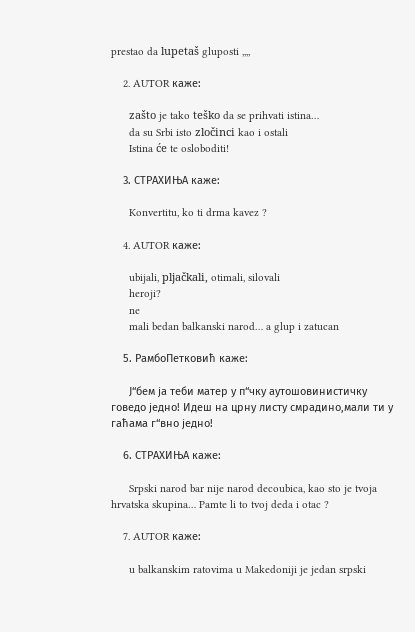prestao da lupetaš gluposti ,,,,

    2. AUTOR каже:

      zašto je tako teško da se prihvati istina…
      da su Srbi isto zločinci kao i ostali
      Istina će te osloboditi!

    3. СТРАХИЊА каже:

      Konvertitu, ko ti drma kavez ?

    4. AUTOR каже:

      ubijali, pljačkali, otimali, silovali
      heroji?
      ne
      mali bedan balkanski narod… a glup i zatucan

    5. РамбоПетковић каже:

      Ј“бем ја теби матер у п“чку аутошовинистичку говедо једно! Идеш на црну листу смрадино,мали ти у гаћама г“вно једно!

    6. СТРАХИЊА каже:

      Srpski narod bar nije narod decoubica, kao sto je tvoja hrvatska skupina… Pamte li to tvoj deda i otac ?

    7. AUTOR каже:

      u balkanskim ratovima u Makedoniji je jedan srpski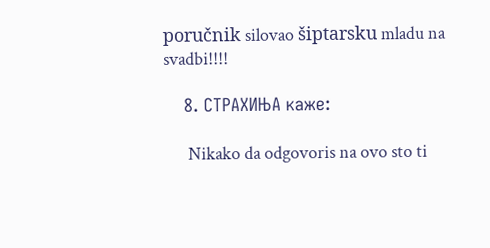poručnik silovao šiptarsku mladu na svadbi!!!!

    8. СТРАХИЊА каже:

      Nikako da odgovoris na ovo sto ti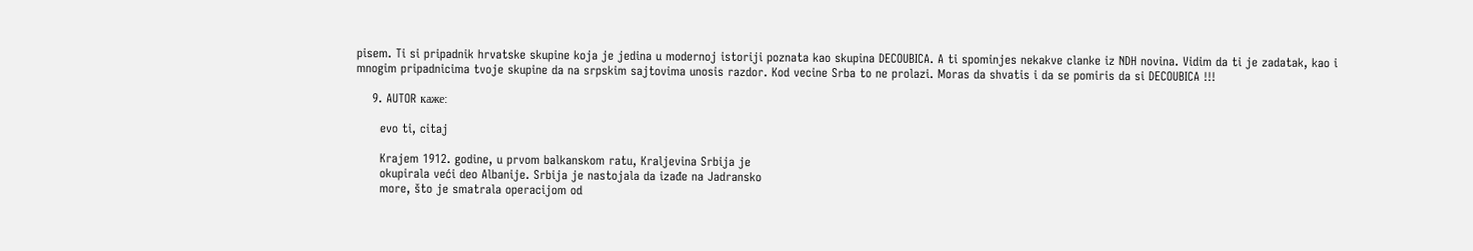pisem. Ti si pripadnik hrvatske skupine koja je jedina u modernoj istoriji poznata kao skupina DECOUBICA. A ti spominjes nekakve clanke iz NDH novina. Vidim da ti je zadatak, kao i mnogim pripadnicima tvoje skupine da na srpskim sajtovima unosis razdor. Kod vecine Srba to ne prolazi. Moras da shvatis i da se pomiris da si DECOUBICA !!!

    9. AUTOR каже:

      evo ti, citaj

      Krajem 1912. godine, u prvom balkanskom ratu, Kraljevina Srbija je
      okupirala veći deo Albanije. Srbija je nastojala da izađe na Jadransko
      more, što je smatrala operacijom od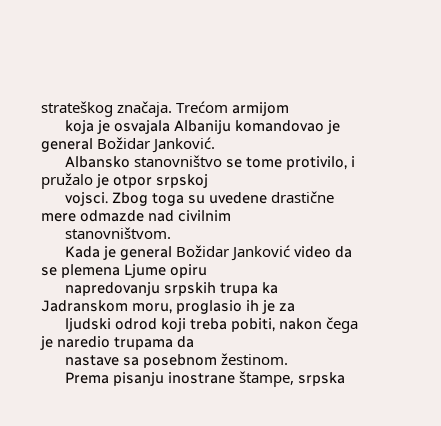strateškog značaja. Trećom armijom
      koja je osvajala Albaniju komandovao je general Božidar Janković.
      Albansko stanovništvo se tome protivilo, i pružalo je otpor srpskoj
      vojsci. Zbog toga su uvedene drastične mere odmazde nad civilnim
      stanovništvom.
      Kada je general Božidar Janković video da se plemena Ljume opiru
      napredovanju srpskih trupa ka Jadranskom moru, proglasio ih je za
      ljudski odrod koji treba pobiti, nakon čega je naredio trupama da
      nastave sa posebnom žestinom.
      Prema pisanju inostrane štampe, srpska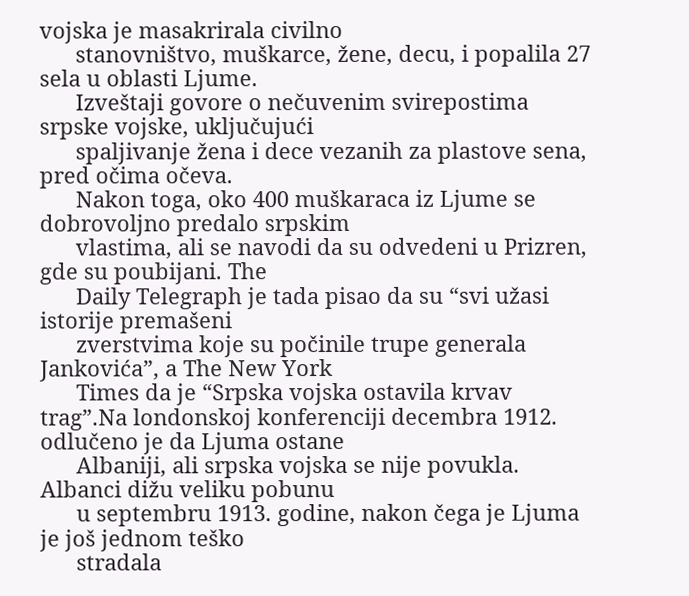vojska je masakrirala civilno
      stanovništvo, muškarce, žene, decu, i popalila 27 sela u oblasti Ljume.
      Izveštaji govore o nečuvenim svirepostima srpske vojske, uključujući
      spaljivanje žena i dece vezanih za plastove sena, pred očima očeva.
      Nakon toga, oko 400 muškaraca iz Ljume se dobrovoljno predalo srpskim
      vlastima, ali se navodi da su odvedeni u Prizren, gde su poubijani. The
      Daily Telegraph je tada pisao da su “svi užasi istorije premašeni
      zverstvima koje su počinile trupe generala Jankovića”, a The New York
      Times da je “Srpska vojska ostavila krvav trag”.Na londonskoj konferenciji decembra 1912. odlučeno je da Ljuma ostane
      Albaniji, ali srpska vojska se nije povukla. Albanci dižu veliku pobunu
      u septembru 1913. godine, nakon čega je Ljuma je još jednom teško
      stradala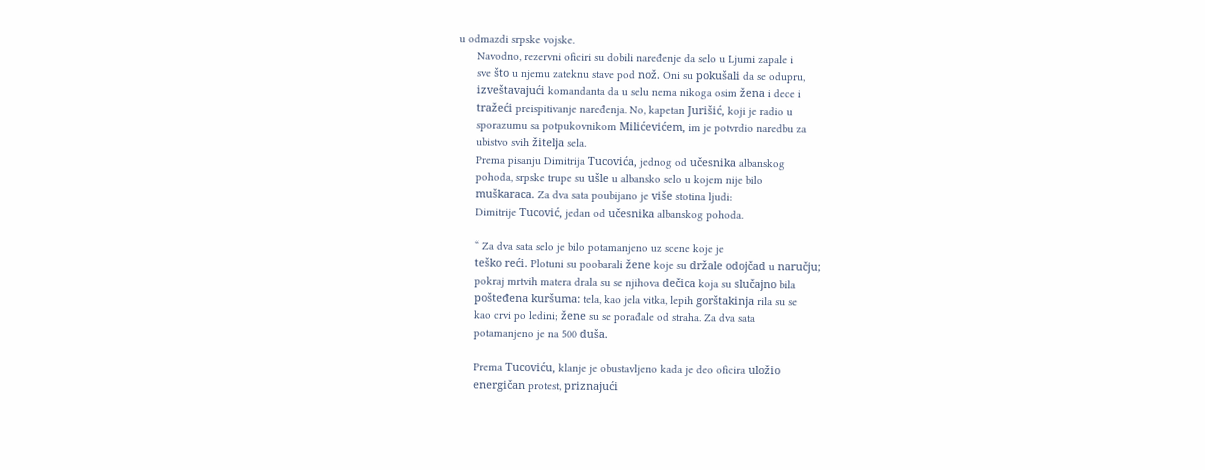u odmazdi srpske vojske.
      Navodno, rezervni oficiri su dobili naređenje da selo u Ljumi zapale i
      sve što u njemu zateknu stave pod nož. Oni su pokušali da se odupru,
      izveštavajući komandanta da u selu nema nikoga osim žena i dece i
      tražeći preispitivanje naređenja. No, kapetan Jurišić, koji je radio u
      sporazumu sa potpukovnikom Milićevićem, im je potvrdio naredbu za
      ubistvo svih žitelja sela.
      Prema pisanju Dimitrija Tucovića, jednog od učesnika albanskog
      pohoda, srpske trupe su ušle u albansko selo u kojem nije bilo
      muškaraca. Za dva sata poubijano je više stotina ljudi:
      Dimitrije Tucović, jedan od učesnika albanskog pohoda.

      “ Za dva sata selo je bilo potamanjeno uz scene koje je
      teško reći. Plotuni su poobarali žene koje su držale odojčad u naručju;
      pokraj mrtvih matera drala su se njihova dečica koja su slučajno bila
      pošteđena kuršuma: tela, kao jela vitka, lepih gorštakinja rila su se
      kao crvi po ledini; žene su se porađale od straha. Za dva sata
      potamanjeno je na 500 duša.

      Prema Tucoviću, klanje je obustavljeno kada je deo oficira uložio
      energičan protest, priznajući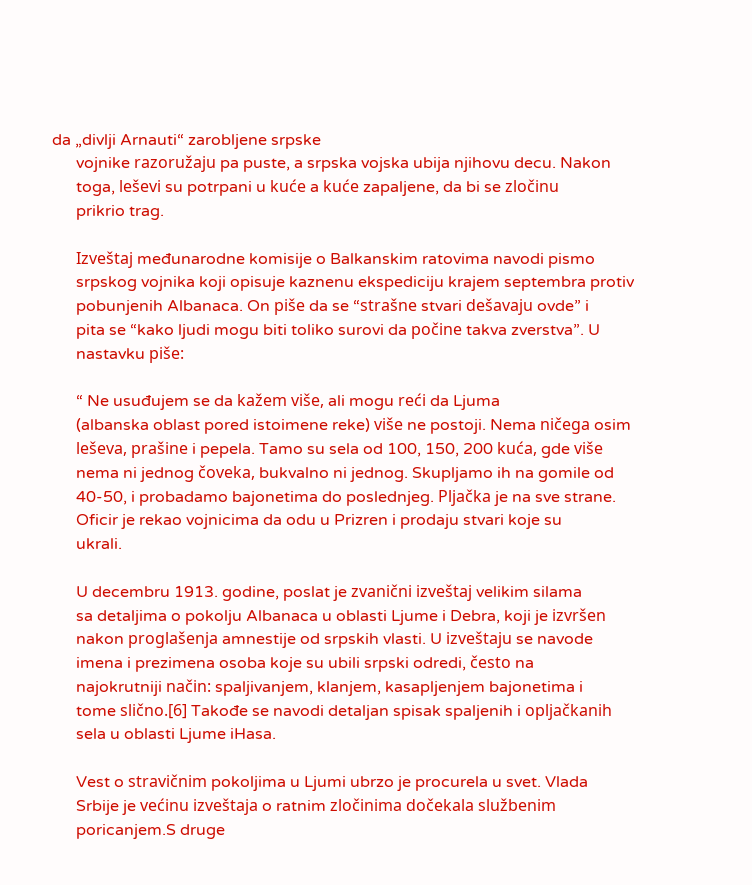da „divlji Arnauti“ zarobljene srpske
      vojnike razoružaju pa puste, a srpska vojska ubija njihovu decu. Nakon
      toga, leševi su potrpani u kuće a kuće zapaljene, da bi se zločinu
      prikrio trag.

      Izveštaj međunarodne komisije o Balkanskim ratovima navodi pismo
      srpskog vojnika koji opisuje kaznenu ekspediciju krajem septembra protiv
      pobunjenih Albanaca. On piše da se “strašne stvari dešavaju ovde” i
      pita se “kako ljudi mogu biti toliko surovi da počine takva zverstva”. U
      nastavku piše:

      “ Ne usuđujem se da kažem više, ali mogu reći da Ljuma
      (albanska oblast pored istoimene reke) više ne postoji. Nema ničega osim
      leševa, prašine i pepela. Tamo su sela od 100, 150, 200 kuća, gde više
      nema ni jednog čoveka, bukvalno ni jednog. Skupljamo ih na gomile od
      40-50, i probadamo bajonetima do poslednjeg. Pljačka je na sve strane.
      Oficir je rekao vojnicima da odu u Prizren i prodaju stvari koje su
      ukrali.

      U decembru 1913. godine, poslat je zvanični izveštaj velikim silama
      sa detaljima o pokolju Albanaca u oblasti Ljume i Debra, koji je izvršen
      nakon proglašenja amnestije od srpskih vlasti. U izveštaju se navode
      imena i prezimena osoba koje su ubili srpski odredi, često na
      najokrutniji način: spaljivanjem, klanjem, kasapljenjem bajonetima i
      tome slično.[6] Takođe se navodi detaljan spisak spaljenih i opljačkanih
      sela u oblasti Ljume iHasa.

      Vest o stravičnim pokoljima u Ljumi ubrzo je procurela u svet. Vlada
      Srbije je većinu izveštaja o ratnim zločinima dočekala službenim
      poricanjem.S druge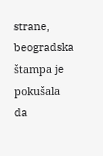strane, beogradska štampa je pokušala da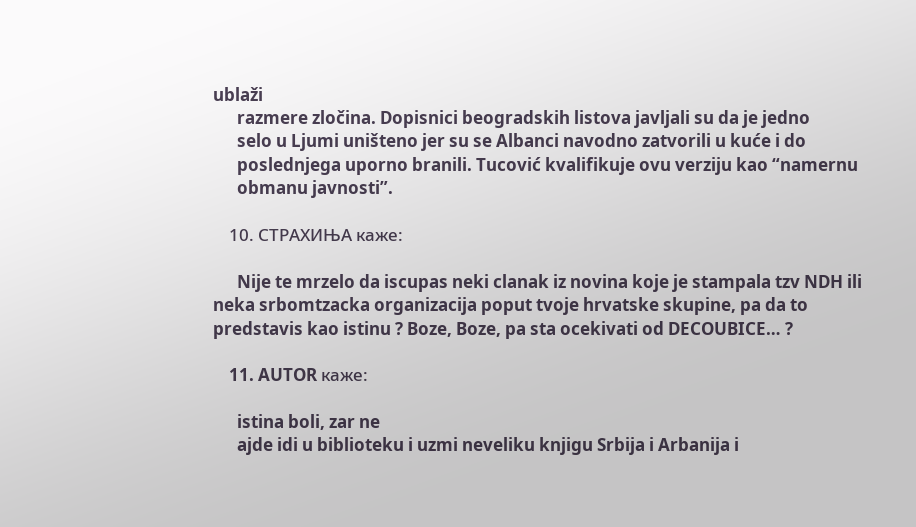ublaži
      razmere zločina. Dopisnici beogradskih listova javljali su da je jedno
      selo u Ljumi uništeno jer su se Albanci navodno zatvorili u kuće i do
      poslednjega uporno branili. Tucović kvalifikuje ovu verziju kao “namernu
      obmanu javnosti”.

    10. СТРАХИЊА каже:

      Nije te mrzelo da iscupas neki clanak iz novina koje je stampala tzv NDH ili neka srbomtzacka organizacija poput tvoje hrvatske skupine, pa da to predstavis kao istinu ? Boze, Boze, pa sta ocekivati od DECOUBICE… ?

    11. AUTOR каже:

      istina boli, zar ne
      ajde idi u biblioteku i uzmi neveliku knjigu Srbija i Arbanija i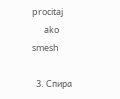procitaj
      ako smesh

  3. Спира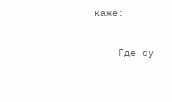каже:

    Где су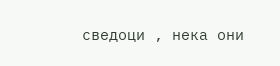сведоци , нека они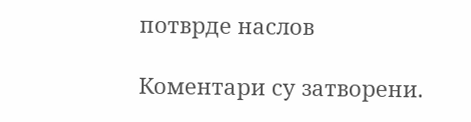потврде наслов

Коментари су затворени.